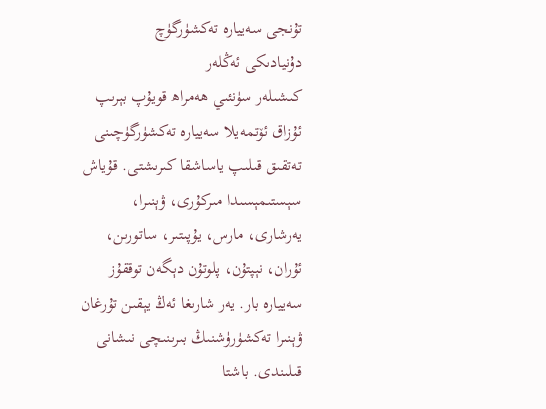تۇنجى سەييارە تەكشۈرگۈچ
دۇنيادىكى ئەڭلەر
كىشىلەر سۈنئىي ھەمراھ قويۇپ بېرىپ ئۇزاق ئۆتمەيلا سەييارە تەكشۈرگۈچىنى تەتقىق قىلىپ ياساشقا كىرىشتى. قۇياش سېستىمېسىدا مىركۇرى، ۋېنىرا، يەرشارى، مارس، يۇپىتىر، ساتورىن، ئۇران، نېپتۇن، پلوتۇن دېگەن توققۇز سەييارە بار. يەر شارىغا ئەڭ يېقىن تۇرغان ۋېنىرا تەكشۈرۈشنىڭ بىرىنىچى نىشانى قىلىندى. باشتا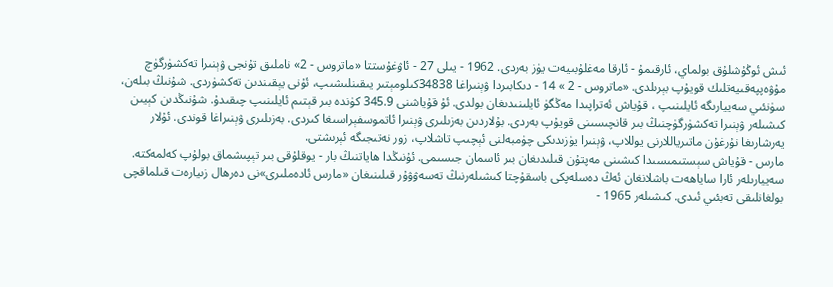ئىش ئوڭۇشلۇق بولماي، ئارقىمۇ - ئارقا مەغلۇبىيەت يۈز بەردى. 1962 - يىلى 27 - ئاۋغۇستتا «ماتروس - 2» ناملىق تۇنجى ۋېنىرا تەكشۈرگۈچ مۇۋەپپەقىيەتلىك قويۇپ بېرىلدى. «ماتروس - 2 » 14 - دىكابىردا ۋېنىراغا 34838كىلومېتىر يىقىنلىشىپ، ئۇنى يېقىندىن تەكشۈردى. شۇنىڭ بىلەن، سۈنئىي سەييارىگە ئايلىنىپ ، قۇياش ئەتراپىدا مەڭگۈ ئايلىنىدىغان بولدى. ئۇ قۇياشنى 345.9 كۈندە بىر قېتىم ئايلىنىپ چىقىدۇ. شۇنىڭدىن كېيىن كىشىلەر ۋېنىرا تەكشۈرگۈچنىڭ بىر قانچىسىنى قويۇپ بەردى. بۇلاردىن بەزىلىرى ۋېنىرا ئاتموسفېراسىغا كىردى. بەزىلىرى ۋېنىراغا قوندى. ئۇلار يەرشارىغا نۇرغۇن ماتىرياللارنى يوللاپ، ۋېنىرا يۈزىدىكى چۈمبەلنى ئېچىپ تاشلاپ، زور نەتىجىگە ئېرىشتى.
مارس - قۇياش سېستىمىسىدا كىشىنى مەپتۇن قىلىدىغان بىر ئاسمان جىسىمى. ئۇنىڭدا ھاياتنىڭ بار - يوقلۇقى بىر تېپىشماق بولۇپ كەلمەكتە. سەييارىلەر ئارا ساياھەت باشلانغان ئەڭ دەسلەپكى باسقۇچتا كىشىلەرنىڭ تەسەۋۋۇر قىلىنىغان «مارس ئادەملىرى»نى دەرھال زىيارەت قىلماقچى بولغانلىقى تەبئىي ئىدى. كىشىلەر 1965 -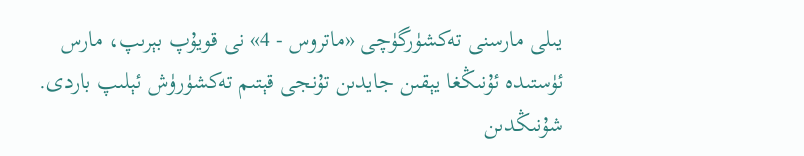يىلى مارسنى تەكشۈرگۈچى «ماتروس - 4» نى قويۇپ بېرىپ، مارس ئۈستىدە ئۇنىڭغا يېقىن جايدىن تۇنجى قېتىم تەكشۈرۈش ئېلىپ باردى. شۇنىڭدىن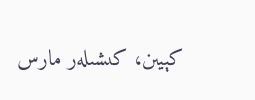كېيىن، كىشىلەر مارس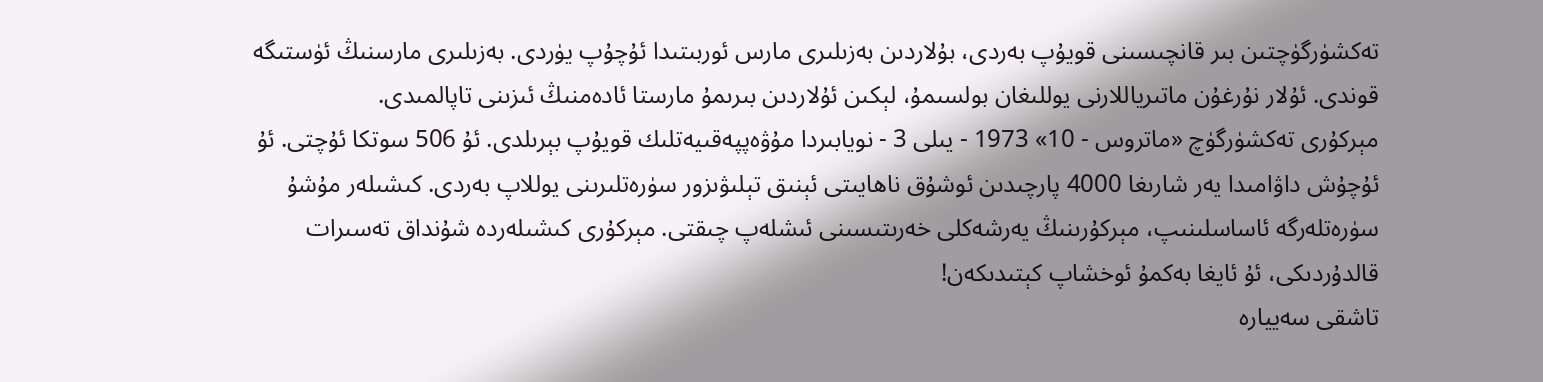تەكشۈرگۈچتىن بىر قانچىسىنى قويۇپ بەردى، بۇلاردىن بەزىلىرى مارس ئوربىتىدا ئۇچۇپ يۈردى. بەزىلىرى مارسنىڭ ئۈستىگە قوندى. ئۇلار نۇرغۇن ماتىرياللارنى يوللىغان بولسىمۇ، لېكىن ئۇلاردىن بىرىمۇ مارستا ئادەمنىڭ ئىزىنى تاپالمىدى.
مېركۇرى تەكشۈرگۈچ «ماتروس - 10» 1973 - يىلى 3 - نويابىردا مۇۋەپپەقىيەتلىك قويۇپ بېرىلدى. ئۇ 506 سوتكا ئۇچتى. ئۇ ئۇچۇش داۋامىدا يەر شارىغا 4000 پارچىدىن ئوشۇق ناھايىتى ئېنىق تېلىۋىزور سۈرەتلىرىنى يوللاپ بەردى. كىشىلەر مۇشۇ سۈرەتلەرگە ئاساسلىنىپ، مېركۇرىنىڭ يەرشەكلى خەرىتىسىنى ئىشلەپ چىقتى. مېركۇرى كىشىلەردە شۇنداق تەسىرات قالدۇردىكى، ئۇ ئايغا بەكمۇ ئوخشاپ كېتىدىكەن!
تاشقى سەييارە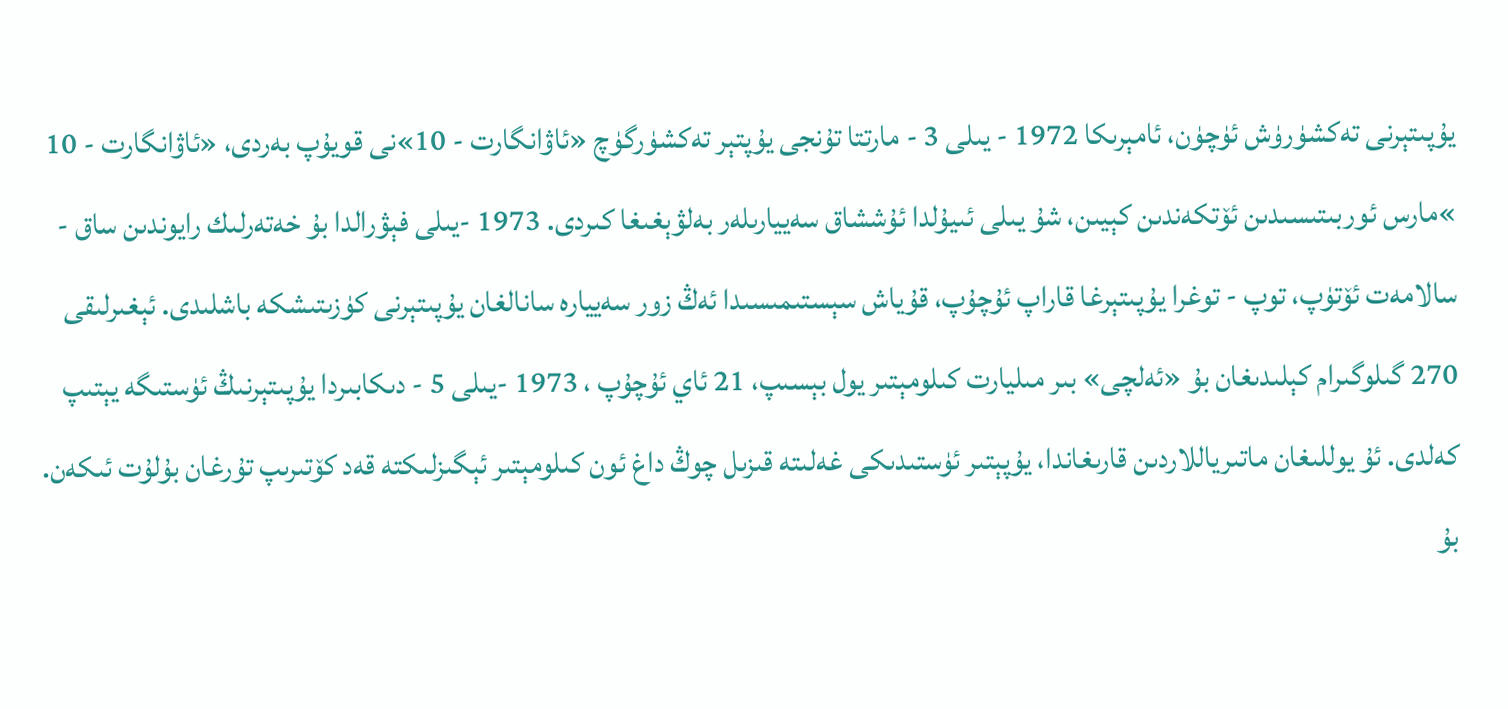يۇپىتېرنى تەكشۈرۈش ئۈچۈن، ئامېرىكا 1972 - يىلى 3 - مارتتا تۇنجى يۇپتېر تەكشۈرگۈچ «ئاۋانگارت - 10»نى قويۇپ بەردى، «ئاۋانگارت - 10 »مارس ئوربىتىسىدىن ئۆتكەندىن كېيىن، شۇ يىلى ئىيۇلدا ئۇششاق سەييارىلەر بەلۋېغىغا كىردى. 1973 -يىلى فېۋرالدا بۇ خەتەرلىك رايوندىن ساق - سالامەت ئۆتۈپ، توپ - توغرا يۇپىتېرغا قاراپ ئۇچۇپ، قۇياش سېستىمىسىدا ئەڭ زور سەييارە سانالغان يۇپىتېرنى كۈزىتىشكە باشلىدى. ئېغىرلىقى 270 گىلوگىرام كېلىدىغان بۇ «ئەلچى» بىر مىليارت كىلومېتىر يول بېسىپ، 21 ئاي ئۇچۇپ ، 1973 -يىلى 5 - دىكابىردا يۇپىتېرنىڭ ئۈستىگە يېتىپ كەلدى. ئۇ يوللىغان ماتىرياللاردىن قارىغاندا، يۇپېتىر ئۈستىدىكى غەلىتە قىزىل چوڭ داغ ئون كىلومېتىر ئېگىزلىكتە قەد كۆتىرىپ تۇرغان بۇلۇت ئىكەن. بۇ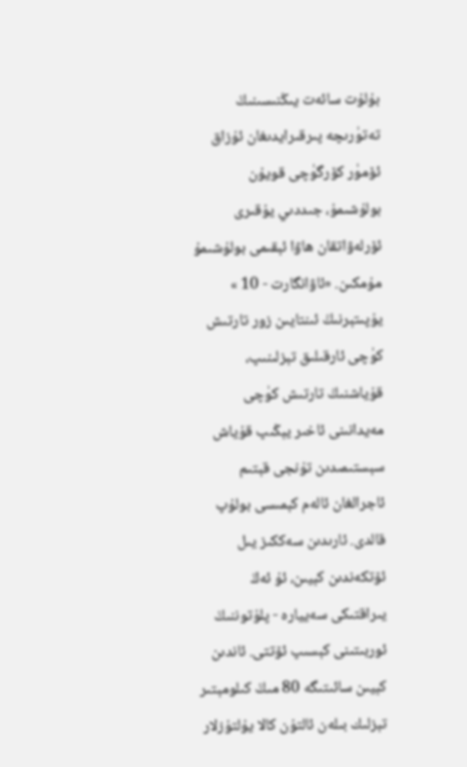بۇلۇت سائەت يىڭنىسىنىڭ تەتۈرىچە پىرقىرايدىغان ئۇزاق ئۆمۈر كۆرگۈچى قويۇن بولۇشىمۇ، جىددىي يۇقىرى ئۆرلەۋاتقان ھاۋا ئېقىمى بولۇشىمۇ مۇمكىن. «ئاۋانگارت - 10 » يۇپىتېرنىڭ ئىنتايىن زور تارتىش كۈچى ئارقىلىق تېزلىنىپ، قۇياشنىڭ تارتىش كۈچى مەيدانىنى ئاخىر يېڭىپ قۇياش سېستىمىدىن تۇنجى قېتىم ئاجرالغان ئالەم كېمىسى بولۇپ قالدى. ئارىدىن سەككىز يىل ئۆتكەندىن كېيىن، ئۇ ئەڭ يىراقتىكى سەييارە - پلۇتوننىڭ ئوربىتىنى كېسىپ ئۆتتى. ئاندىن كېيىن سائىتىگە 80 مىڭ كىلومېتىر تېزلىك بىلەن ئالتۇن كالا يۇلتۇزلار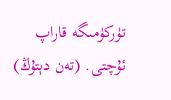تۈركۈمىگە قاراپ ئۇچتى. (تەن دېتۇڭ)